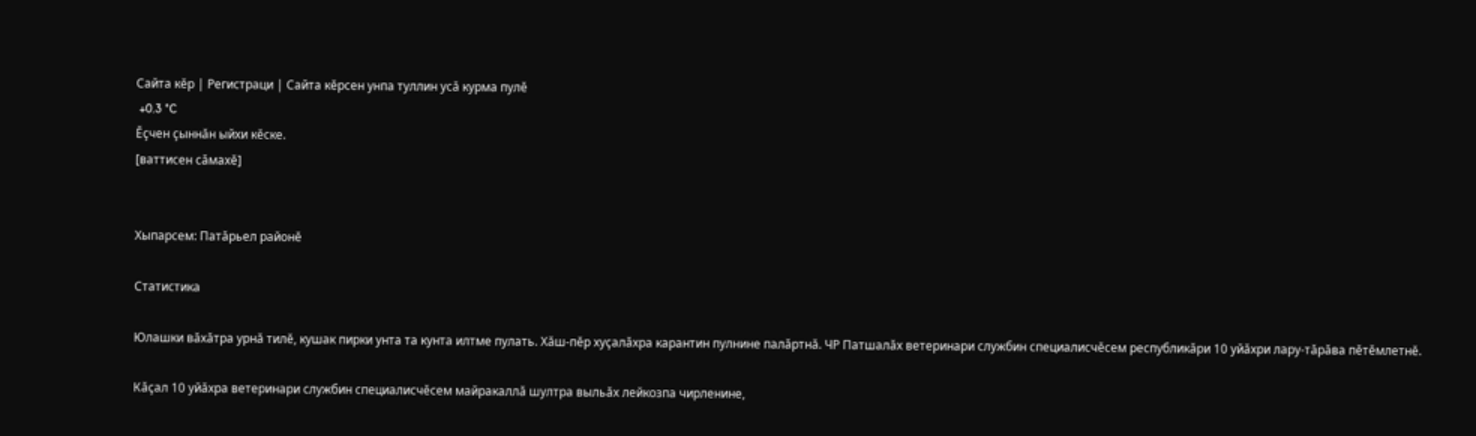Сайта кӗр | Регистраци | Сайта кӗрсен унпа туллин усӑ курма пулӗ
 +0.3 °C
Ӗҫчен ҫыннӑн ыйхи кӗске.
[ваттисен сӑмахӗ]


Хыпарсем: Патӑрьел районӗ

Статистика

Юлашки вӑхӑтра урнӑ тилӗ, кушак пирки унта та кунта илтме пулать. Хӑш-пӗр хуҫалӑхра карантин пулнине палӑртнӑ. ЧР Патшалӑх ветеринари службин специалисчӗсем республикӑри 10 уйӑхри лару-тӑрӑва пӗтӗмлетнӗ.

Кӑҫал 10 уйӑхра ветеринари службин специалисчӗсем майракаллӑ шултра выльӑх лейкозпа чирленине,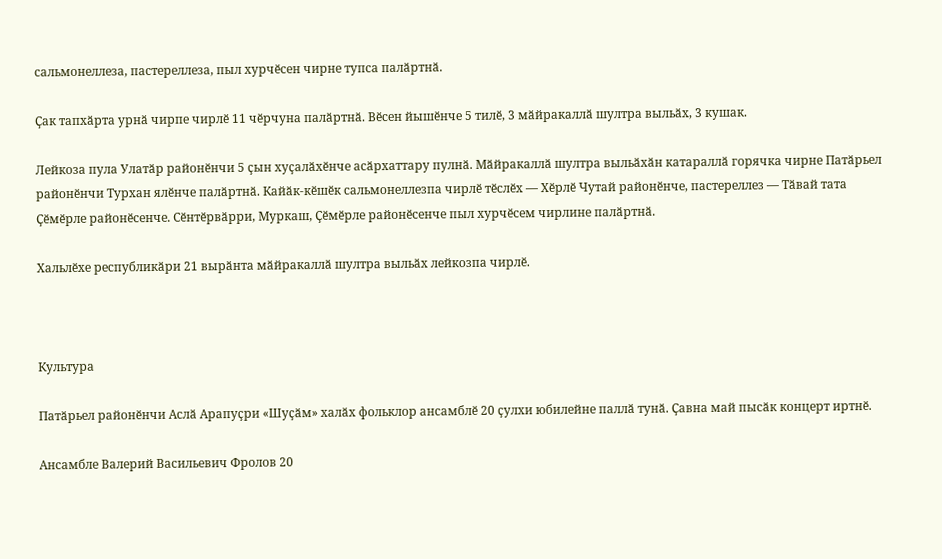сальмонеллеза, пастереллеза, пыл хурчӗсен чирне тупса палӑртнӑ.

Ҫак тапхӑрта урнӑ чирпе чирлӗ 11 чӗрчуна палӑртнӑ. Вӗсен йышӗнче 5 тилӗ, 3 мӑйракаллӑ шултра выльӑх, 3 кушак.

Лейкоза пула Улатӑр районӗнчи 5 ҫын хуҫалӑхӗнче асӑрхаттару пулнӑ. Мӑйракаллӑ шултра выльӑхӑн катараллӑ горячка чирне Патӑрьел районӗнчи Турхан ялӗнче палӑртнӑ. Кайӑк-кӗшӗк сальмонеллезпа чирлӗ тӗслӗх — Хӗрлӗ Чутай районӗнче, пастереллез — Тӑвай тата Ҫӗмӗрле районӗсенче. Сӗнтӗрвӑрри, Муркаш, Ҫӗмӗрле районӗсенче пыл хурчӗсем чирлине палӑртнӑ.

Хальлӗхе республикӑри 21 вырӑнта мӑйракаллӑ шултра выльӑх лейкозпа чирлӗ.



Культура

Патӑрьел районӗнчи Аслӑ Арапуҫри «Шуҫӑм» халӑх фольклор ансамблӗ 20 ҫулхи юбилейне паллӑ тунӑ. Ҫавна май пысӑк концерт иртнӗ.

Ансамбле Валерий Васильевич Фролов 20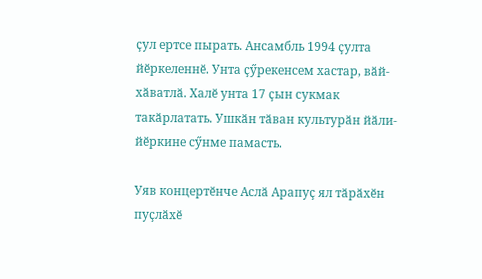ҫул ертсе пырать. Ансамбль 1994 ҫулта йӗркеленнӗ. Унта ҫӳрекенсем хастар, вӑй-хӑватлӑ. Халӗ унта 17 ҫын сукмак такӑрлатать. Ушкӑн тӑван культурӑн йӑли-йӗркине сӳнме памасть.

Уяв концертӗнче Аслӑ Арапуҫ ял тӑрӑхӗн пуҫлӑхӗ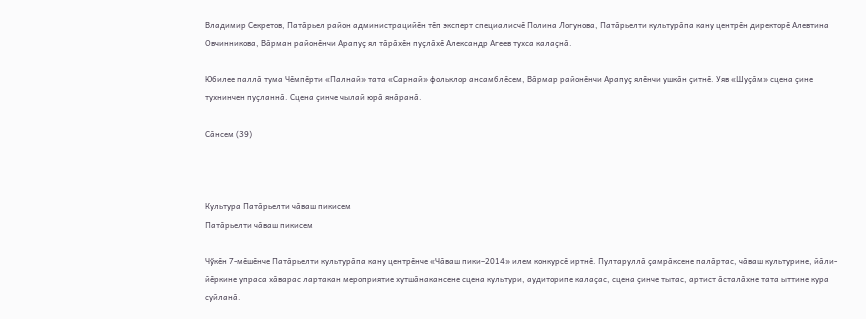Владимир Секретов, Патӑрьел район администрацийӗн тӗп эксперт специалисчӗ Полина Логунова, Патӑрьелти культурӑпа кану центрӗн директорӗ Алевтина Овчинникова, Вӑрман районӗнчи Арапуҫ ял тӑрӑхӗн пуҫлӑхӗ Александр Агеев тухса калаҫнӑ.

Юбилее паллӑ тума Чӗмпӗрти «Палнай» тата «Сарнай» фольклор ансамблӗсем, Вӑрмар районӗнчи Арапуҫ ялӗнчи ушкӑн ҫитнӗ. Уяв «Шуҫӑм» сцена ҫине тухнинчен пуҫланнӑ. Сцена ҫинче чылай юрӑ янӑранӑ.

Сӑнсем (39)



Культура Патӑрьелти чӑваш пикисем
Патӑрьелти чӑваш пикисем

Чӳкӗн 7-мӗшӗнче Патӑрьелти культурӑпа кану центрӗнче «Чӑваш пики–2014» илем конкурсӗ иртнӗ. Пултаруллӑ ҫамрӑксене палӑртас, чӑваш культурине, йӑли-йӗркине упраса хӑварас лартакан мероприятие хутшӑнакансене сцена культури, аудиторипе калаҫас, сцена ҫинче тытас, артист ӑсталӑхне тата ыттине кура суйланӑ.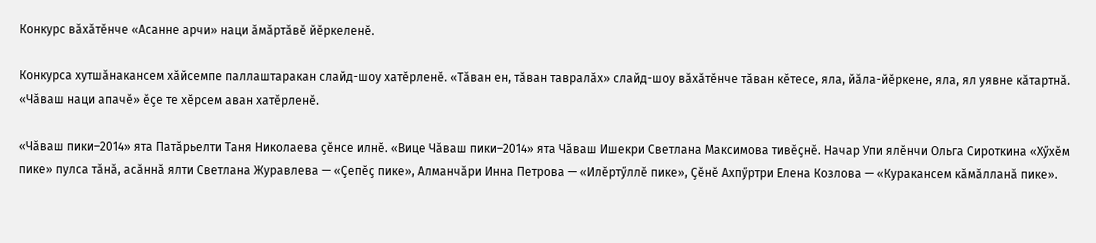Конкурс вӑхӑтӗнче «Асанне арчи» наци ӑмӑртӑвӗ йӗркеленӗ.

Конкурса хутшӑнакансем хӑйсемпе паллаштаракан слайд-шоу хатӗрленӗ. «Тӑван ен, тӑван тавралӑх» слайд-шоу вӑхӑтӗнче тӑван кӗтесе, яла, йӑла-йӗркене, яла, ял уявне кӑтартнӑ. «Чӑваш наци апачӗ» ӗҫе те хӗрсем аван хатӗрленӗ.

«Чӑваш пики–2014» ята Патӑрьелти Таня Николаева ҫӗнсе илнӗ. «Вице Чӑваш пики–2014» ята Чӑваш Ишекри Светлана Максимова тивӗҫнӗ. Начар Упи ялӗнчи Ольга Сироткина «Хӳхӗм пике» пулса тӑнӑ, асӑннӑ ялти Светлана Журавлева — «Ҫепӗҫ пике», Алманчӑри Инна Петрова — «Илӗртӳллӗ пике», Ҫӗнӗ Ахпӳртри Елена Козлова — «Куракансем кӑмӑлланӑ пике».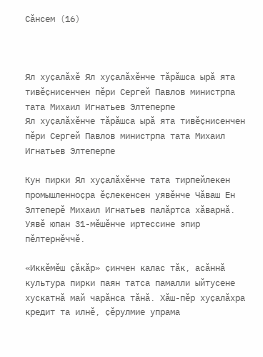Сӑнсем (16)



Ял хуҫалӑхӗ Ял хуҫалӑхӗнче тӑрӑшса ырӑ ята тивӗҫнисенчен пӗри Сергей Павлов министрпа тата Михаил Игнатьев Элтеперпе
Ял хуҫалӑхӗнче тӑрӑшса ырӑ ята тивӗҫнисенчен пӗри Сергей Павлов министрпа тата Михаил Игнатьев Элтеперпе

Кун пирки Ял хуҫалӑхӗнче тата тирпейлекен промышленноҫра ӗҫлекенсен уявӗнче Чӑваш Ен Элтеперӗ Михаил Игнатьев палӑртса хӑварнӑ. Уявӗ юпан 31-мӗшӗнче иртессине эпир пӗлтернӗччӗ.

«Иккӗмӗш ҫӑкӑр» ҫинчен калас тӑк, асӑннӑ культура пирки паян татса памалли ыйтусене хускатнӑ май чарӑнса тӑнӑ. Хӑш-пӗр хуҫалӑхра кредит та илнӗ, ҫӗрулмие упрама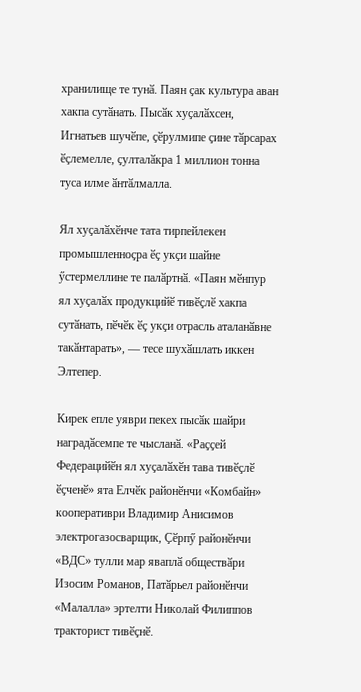хранилище те тунӑ. Паян ҫак культура аван хакпа сутӑнать. Пысӑк хуҫалӑхсен, Игнатьев шучӗпе, ҫӗрулмипе ҫине тӑрсарах ӗҫлемелле, ҫулталӑкра 1 миллион тонна туса илме ӑнтӑлмалла.

Ял хуҫалӑхӗнче тата тирпейлекен промышленноҫра ӗҫ укҫи шайне ӳстермеллине те палӑртнӑ. «Паян мӗнпур ял хуҫалӑх продукцийӗ тивӗҫлӗ хакпа сутӑнать, пӗчӗк ӗҫ укҫи отрасль аталанӑвне такӑнтарать», — тесе шухӑшлать иккен Элтепер.

Кирек епле уяври пекех пысӑк шайри наградӑсемпе те чысланӑ. «Раҫҫей Федерацийӗн ял хуҫалӑхӗн тава тивӗҫлӗ ӗҫченӗ» ята Елчӗк районӗнчи «Комбайн» кооперативри Владимир Анисимов электрогазосварщик, Ҫӗрпӳ районӗнчи «ВДС» тулли мар яваплӑ обществӑри Изосим Романов, Патӑрьел районӗнчи «Малалла» эртелти Николай Филиппов тракторист тивӗҫнӗ.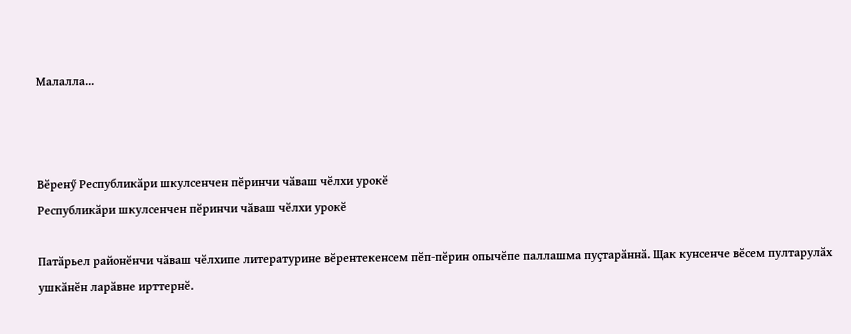Малалла...



Вӗренӳ Республикӑри шкулсенчен пӗринчи чӑваш чӗлхи урокӗ
Республикӑри шкулсенчен пӗринчи чӑваш чӗлхи урокӗ

Патӑрьел районӗнчи чӑваш чӗлхипе литературине вӗрентекенсем пӗп-пӗрин опычӗпе паллашма пуҫтарӑннӑ. Щак кунсенче вӗсем пултарулӑх ушкӑнӗн ларӑвне ирттернӗ.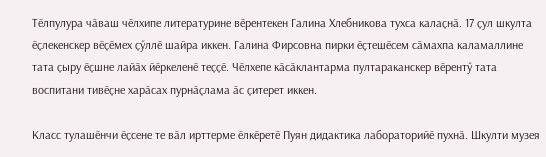Тӗлпулура чӑваш чӗлхипе литературине вӗрентекен Галина Хлебникова тухса калаҫнӑ. 17 ҫул шкулта ӗҫлекенскер вӗҫӗмех ҫӳллӗ шайра иккен. Галина Фирсовна пирки ӗҫтешӗсем сӑмахпа каламаллине тата ҫыру ӗҫшне лайӑх йӗркеленӗ теҫҫӗ. Чӗлхепе кӑсӑклантарма пултараканскер вӗрентӳ тата воспитани тивӗҫне харӑсах пурнӑҫлама ӑс ҫитерет иккен.

Класс тулашӗнчи ӗҫсене те вӑл ирттерме ӗлкӗретӗ Пуян дидактика лабораторийӗ пухнӑ. Шкулти музея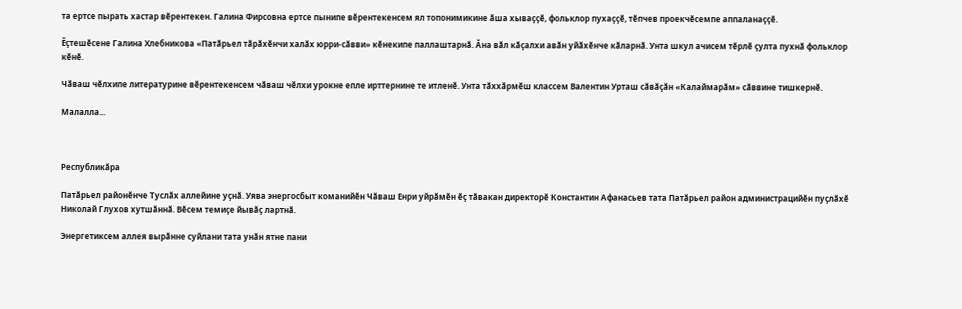та ертсе пырать хастар вӗрентекен. Галина Фирсовна ертсе пынипе вӗрентекенсем ял топонимикине ӑша хываҫҫӗ, фольклор пухаҫҫӗ, тӗпчев проекчӗсемпе аппаланаҫҫӗ.

Ӗҫтешӗсене Галина Хлебникова «Патӑрьел тӑрӑхӗнчи халӑх юрри-сӑвви» кӗнекипе паллаштарнӑ. Ӑна вӑл кӑҫалхи авӑн уйӑхӗнче кӑларнӑ. Унта шкул ачисем тӗрлӗ ҫулта пухнӑ фольклор кӗнӗ.

Чӑваш чӗлхипе литературине вӗрентекенсем чӑваш чӗлхи урокне епле ирттернине те итленӗ. Унта тӑххӑрмӗш классем Валентин Урташ сӑвӑҫӑн «Калаймарӑм» сӑввине тишкернӗ.

Малалла...



Республикӑра

Патӑрьел районӗнче Туслӑх аллейине уҫнӑ. Уява энергосбыт команийӗн Чӑваш Енри уйрӑмӗн ӗҫ тӑвакан директорӗ Константин Афанасьев тата Патӑрьел район администрацийӗн пуҫлӑхӗ Николай Глухов хутшӑннӑ. Вӗсем темиҫе йывӑҫ лартнӑ.

Энергетиксем аллея вырӑнне суйлани тата унӑн ятне пани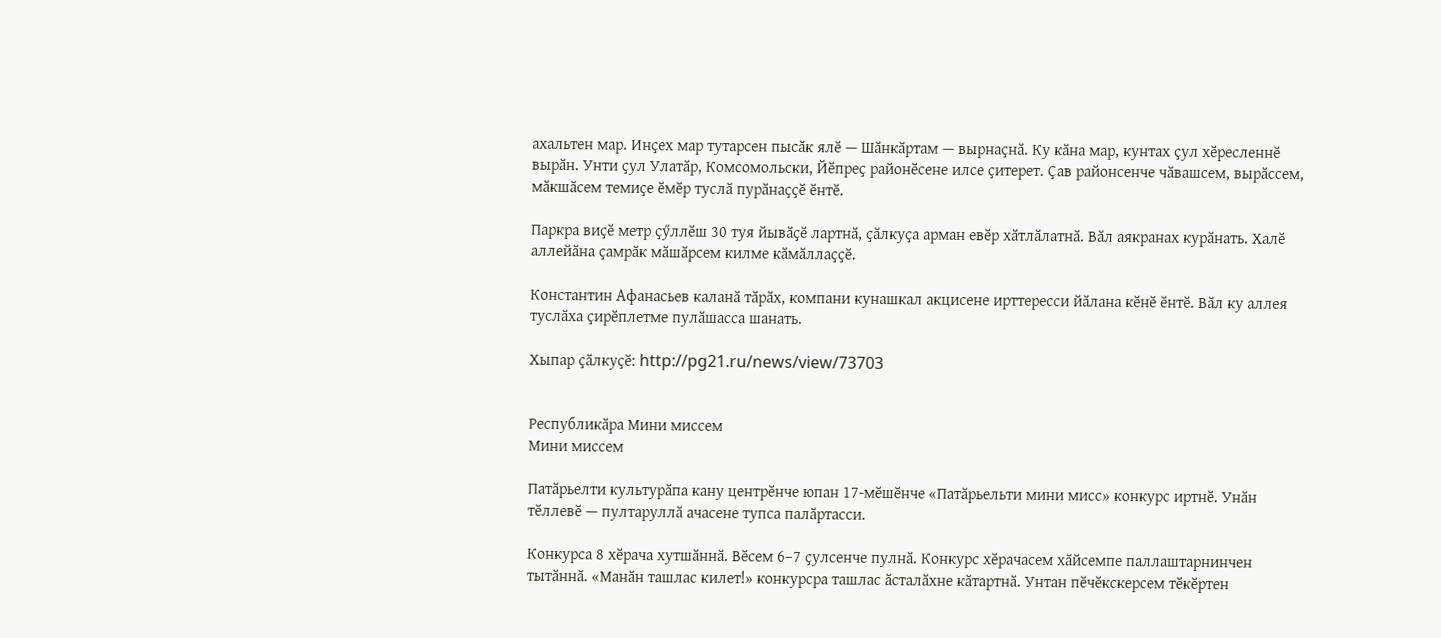ахальтен мар. Инҫех мар тутарсен пысӑк ялӗ — Шӑнкӑртам — вырнаҫнӑ. Ку кӑна мар, кунтах ҫул хӗресленнӗ вырӑн. Унти ҫул Улатӑр, Комсомольски, Йӗпреҫ районӗсене илсе ҫитерет. Ҫав районсенче чӑвашсем, вырӑссем, мӑкшӑсем темиҫе ӗмӗр туслӑ пурӑнаҫҫӗ ӗнтӗ.

Паркра виҫӗ метр ҫӳллӗш 30 туя йывӑҫӗ лартнӑ, ҫӑлкуҫа арман евӗр хӑтлӑлатнӑ. Вӑл аякранах курӑнать. Халӗ аллейӑна ҫамрӑк мӑшӑрсем килме кӑмӑллаҫҫӗ.

Константин Афанасьев каланӑ тӑрӑх, компани кунашкал акцисене ирттересси йӑлана кӗнӗ ӗнтӗ. Вӑл ку аллея туслӑха ҫирӗплетме пулӑшасса шанать.

Хыпар ҫӑлкуҫӗ: http://pg21.ru/news/view/73703


Республикӑра Мини миссем
Мини миссем

Патӑрьелти культурӑпа кану центрӗнче юпан 17-мӗшӗнче «Патӑрьельти мини мисс» конкурс иртнӗ. Унӑн тӗллевӗ — пултаруллӑ ачасене тупса палӑртасси.

Конкурса 8 хӗрача хутшӑннӑ. Вӗсем 6–7 ҫулсенче пулнӑ. Конкурс хӗрачасем хӑйсемпе паллаштарнинчен тытӑннӑ. «Манӑн ташлас килет!» конкурсра ташлас ӑсталӑхне кӑтартнӑ. Унтан пӗчӗкскерсем тӗкӗртен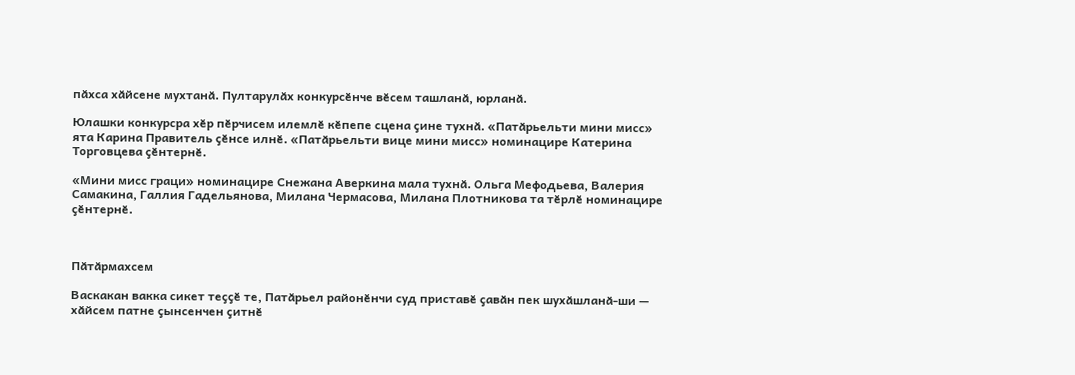пӑхса хӑйсене мухтанӑ. Пултарулӑх конкурсӗнче вӗсем ташланӑ, юрланӑ.

Юлашки конкурсра хӗр пӗрчисем илемлӗ кӗпепе сцена ҫине тухнӑ. «Патӑрьельти мини мисс» ята Карина Правитель ҫӗнсе илнӗ. «Патӑрьельти вице мини мисс» номинацире Катерина Торговцева ҫӗнтернӗ.

«Мини мисс граци» номинацире Снежана Аверкина мала тухнӑ. Ольга Мефодьева, Валерия Самакина, Галлия Гадельянова, Милана Чермасова, Милана Плотникова та тӗрлӗ номинацире ҫӗнтернӗ.



Пӑтӑрмахсем

Васкакан вакка сикет теҫҫӗ те, Патӑрьел районӗнчи суд приставӗ ҫавӑн пек шухӑшланӑ-ши — хӑйсем патне ҫынсенчен ҫитнӗ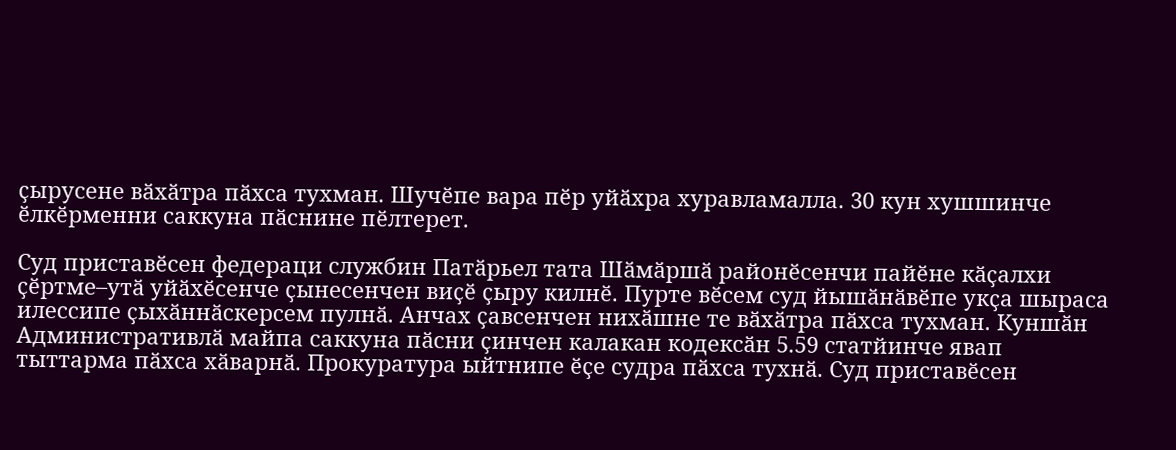ҫырусене вӑхӑтра пӑхса тухман. Шучӗпе вара пӗр уйӑхра хуравламалла. 30 кун хушшинче ӗлкӗрменни саккуна пӑснине пӗлтерет.

Суд приставӗсен федераци службин Патӑрьел тата Шӑмӑршӑ районӗсенчи пайӗне кӑҫалхи ҫӗртме–утӑ уйӑхӗсенче ҫынесенчен виҫӗ ҫыру килнӗ. Пурте вӗсем суд йышӑнӑвӗпе укҫа шыраса илессипе ҫыхӑннӑскерсем пулнӑ. Анчах ҫавсенчен нихӑшне те вӑхӑтра пӑхса тухман. Куншӑн Административлӑ майпа саккуна пӑсни ҫинчен калакан кодексӑн 5.59 статйинче явап тыттарма пӑхса хӑварнӑ. Прокуратура ыйтнипе ӗҫе судра пӑхса тухнӑ. Суд приставӗсен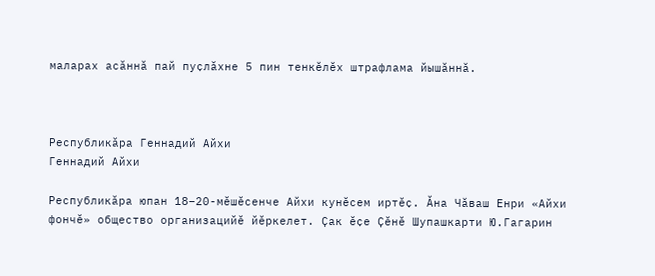маларах асӑннӑ пай пуҫлӑхне 5 пин тенкӗлӗх штрафлама йышӑннӑ.



Республикӑра Геннадий Айхи
Геннадий Айхи

Республикӑра юпан 18–20-мӗшӗсенче Айхи кунӗсем иртӗҫ. Ӑна Чӑваш Енри «Айхи фончӗ» общество организацийӗ йӗркелет. Ҫак ӗҫе Ҫӗнӗ Шупашкарти Ю.Гагарин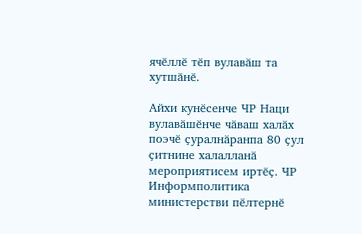ячӗллӗ тӗп вулавӑш та хутшӑнӗ.

Айхи кунӗсенче ЧР Наци вулавӑшӗнче чӑваш халӑх поэчӗ ҫуралнӑранпа 80 ҫул ҫитнине халалланӑ мероприятисем иртӗҫ. ЧР Информполитика министерстви пӗлтернӗ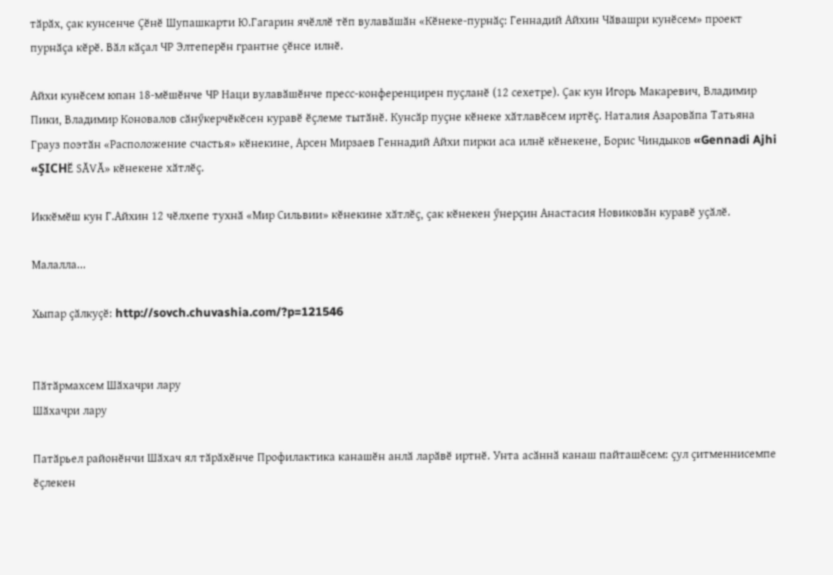тӑрӑх, ҫак кунсенче Ҫӗнӗ Шупашкарти Ю.Гагарин ячӗллӗ тӗп вулавӑшӑн «Кӗнеке-пурнӑҫ: Геннадий Айхин Чӑвашри кунӗсем» проект пурнӑҫа кӗрӗ. Вӑл кӑҫал ЧР Элтеперӗн грантне ҫӗнсе илнӗ.

Айхи кунӗсем юпан 18-мӗшӗнче ЧР Наци вулавӑшӗнче пресс-конференцирен пуҫланӗ (12 сехетре). Ҫак кун Игорь Макаревич, Владимир Пики, Владимир Коновалов сӑнӳкерчӗкӗсен куравӗ ӗҫлеме тытӑнӗ. Кунсӑр пуҫне кӗнеке хӑтлавӗсем иртӗҫ. Наталия Азаровӑпа Татьяна Грауз поэтӑн «Расположение счастья» кӗнекине, Арсен Мирзаев Геннадий Айхи пирки аса илнӗ кӗнекене, Борис Чиндыков «Gennadi Ajhi «ŞICHӖ SӐVӐ» кӗнекене хӑтлӗҫ.

Иккӗмӗш кун Г.Айхин 12 чӗлхепе тухнӑ «Мир Сильвии» кӗнекине хӑтлӗҫ, ҫак кӗнекен ӳнерҫин Анастасия Новиковӑн куравӗ уҫӑлӗ.

Малалла...

Хыпар ҫӑлкуҫӗ: http://sovch.chuvashia.com/?p=121546


Пӑтӑрмахсем Шӑхачри лару
Шӑхачри лару

Патӑрьел районӗнчи Шӑхач ял тӑрӑхӗнче Профилактика канашӗн анлӑ ларӑвӗ иртнӗ. Унта асӑннӑ канаш пайташӗсем: ҫул ҫитменнисемпе ӗҫлекен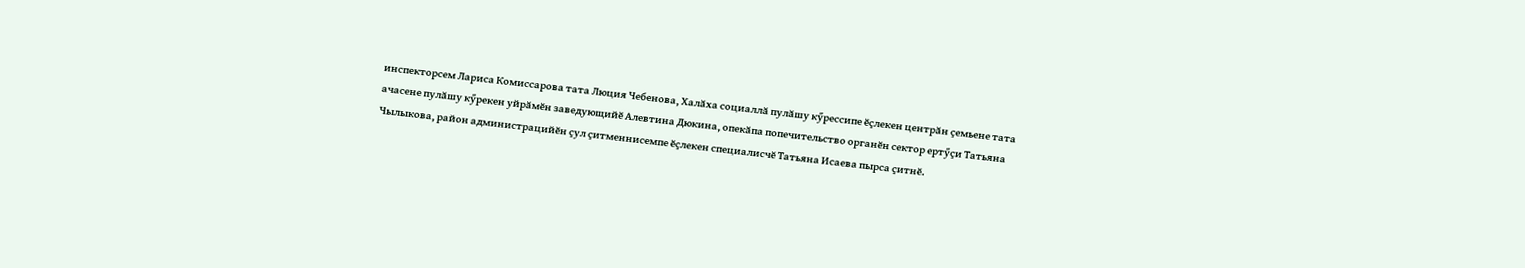инспекторсем Лариса Комиссарова тата Люция Чебенова, Халӑха социаллӑ пулӑшу кӳрессипе ӗҫлекен центрӑн ҫемьене тата ачасене пулӑшу кӳрекен уйрӑмӗн заведующийӗ Алевтина Дюкина, опекӑпа попечительство органӗн сектор ертӳҫи Татьяна Чылыкова, район администрацийӗн ҫул ҫитменнисемпе ӗҫлекен специалисчӗ Татьяна Исаева пырса ҫитнӗ.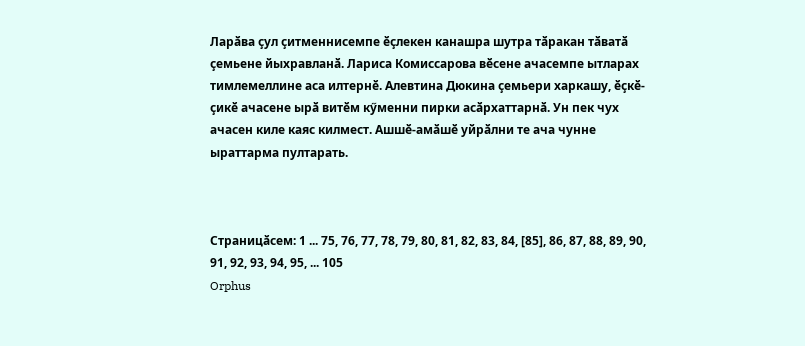Ларӑва ҫул ҫитменнисемпе ӗҫлекен канашра шутра тӑракан тӑватӑ ҫемьене йыхравланӑ. Лариса Комиссарова вӗсене ачасемпе ытларах тимлемеллине аса илтернӗ. Алевтина Дюкина ҫемьери харкашу, ӗҫкӗ-ҫикӗ ачасене ырӑ витӗм кӳменни пирки асӑрхаттарнӑ. Ун пек чух ачасен киле каяс килмест. Ашшӗ-амӑшӗ уйрӑлни те ача чунне ыраттарма пултарать.



Страницӑсем: 1 ... 75, 76, 77, 78, 79, 80, 81, 82, 83, 84, [85], 86, 87, 88, 89, 90, 91, 92, 93, 94, 95, ... 105
Orphus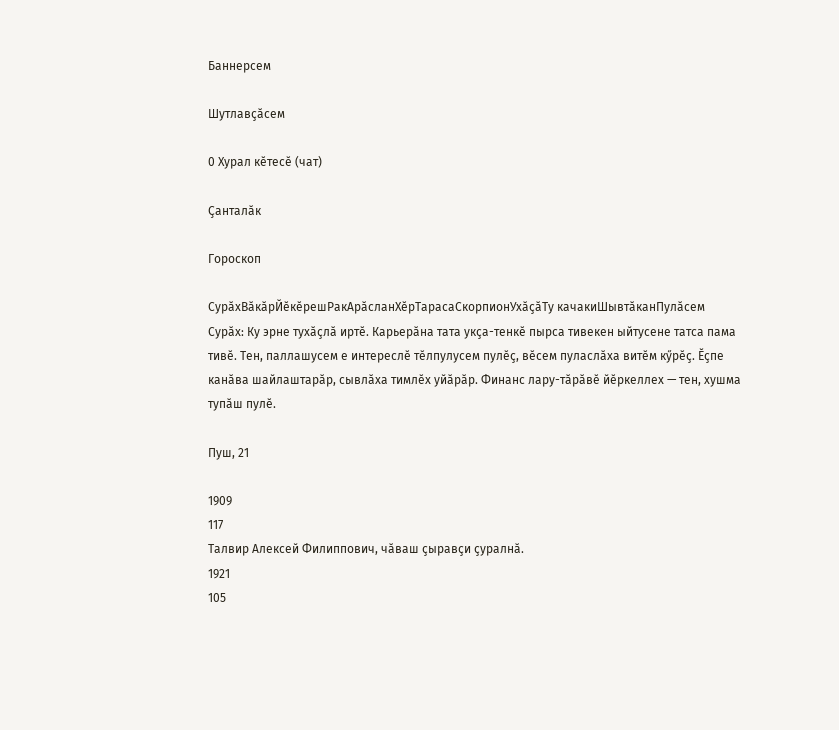Баннерсем

Шутлавҫӑсем

0 Хурал кӗтесӗ (чат)

Ҫанталӑк

Гороскоп

СурӑхВӑкӑрЙӗкӗрешРакАрӑсланХӗрТарасаСкорпионУхӑҫӑТу качакиШывтӑканПулӑсем
Сурӑх: Ку эрне тухӑҫлӑ иртӗ. Карьерӑна тата укҫа-тенкӗ пырса тивекен ыйтусене татса пама тивӗ. Тен, паллашусем е интереслӗ тӗлпулусем пулӗҫ, вӗсем пуласлӑха витӗм кӳрӗҫ. Ӗҫпе канӑва шайлаштарӑр, сывлӑха тимлӗх уйӑрӑр. Финанс лару-тӑрӑвӗ йӗркеллех — тен, хушма тупӑш пулӗ.

Пуш, 21

1909
117
Талвир Алексей Филиппович, чӑваш ҫыравҫи ҫуралнӑ.
1921
105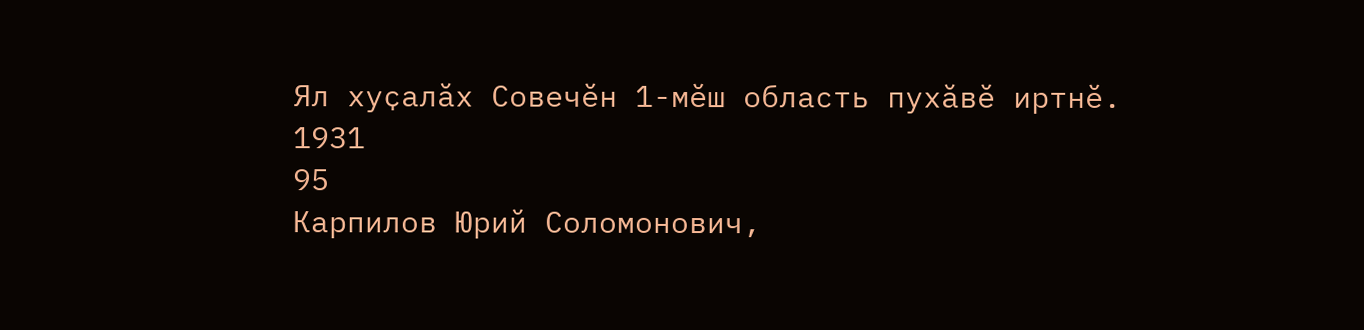Ял хуҫалӑх Совечӗн 1-мӗш область пухӑвӗ иртнӗ.
1931
95
Карпилов Юрий Соломонович,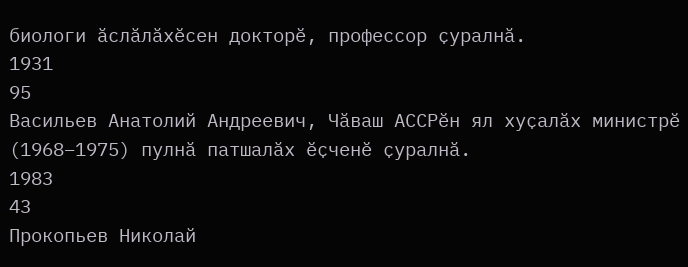биологи ӑслӑлӑхӗсен докторӗ, профессор ҫуралнӑ.
1931
95
Васильев Анатолий Андреевич, Чӑваш АССРӗн ял хуҫалӑх министрӗ (1968–1975) пулнӑ патшалӑх ӗҫченӗ ҫуралнӑ.
1983
43
Прокопьев Николай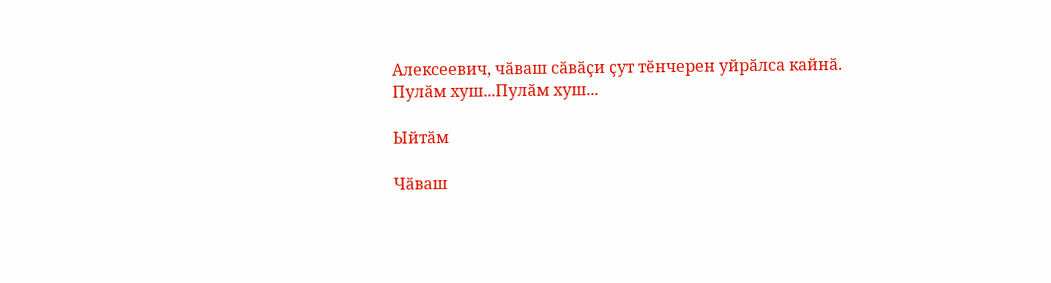Алексеевич, чӑваш сӑвӑҫи ҫут тӗнчерен уйрӑлса кайнӑ.
Пулӑм хуш...Пулӑм хуш...

Ыйтӑм

Чӑваш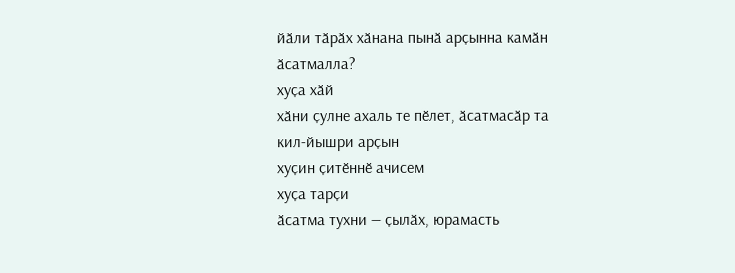йӑли тӑрӑх хӑнана пынӑ арҫынна камӑн ӑсатмалла?
хуҫа хӑй
хӑни ҫулне ахаль те пӗлет, ӑсатмасӑр та
кил-йышри арҫын
хуҫин ҫитӗннӗ ачисем
хуҫа тарҫи
ӑсатма тухни — ҫылӑх, юрамасть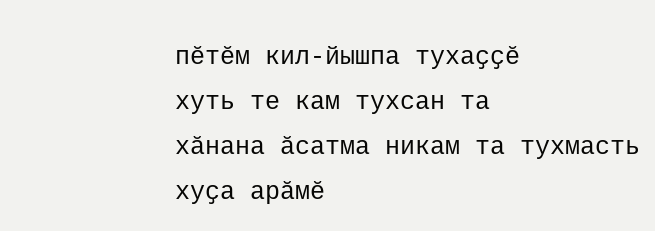пӗтӗм кил-йышпа тухаҫҫӗ
хуть те кам тухсан та
хӑнана ӑсатма никам та тухмасть
хуҫа арӑмӗ